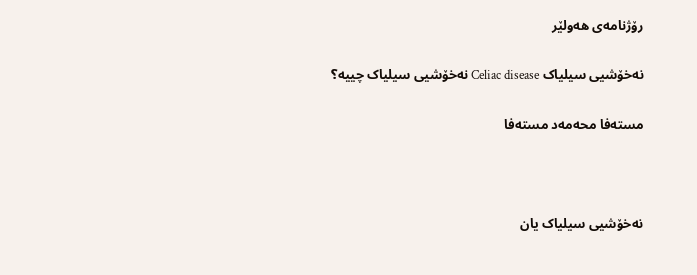رۆژنامەی ھەولێر

نەخۆشیى سیلیاک Celiac disease نەخۆشیى سیلیاک چییە؟

مستەفا محەمەد مستەفا



نەخۆشیى سیلیاک یان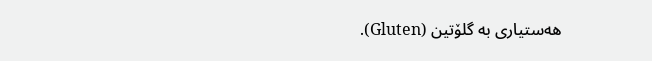هەستیارى بە گلۆتین (Gluten).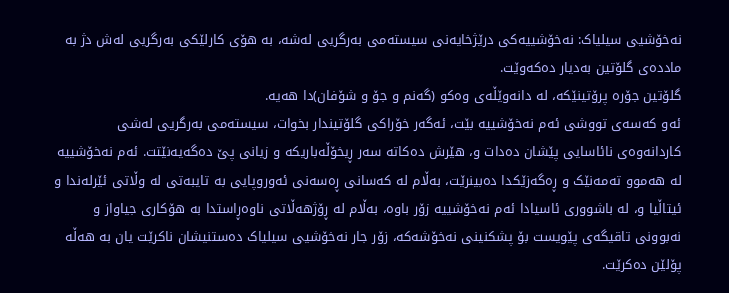نەخۆشیى سیلیاک: نەخۆشییەکى درێژخایەنى سیستەمى بەرگریى لەشە، بە هۆى کارلێکى بەرگریى لەش دژ بە ماددەى گلۆتین بەدیار دەکەوێت.
گلۆتین جۆرە پرۆتینێکە، لە دانەوێڵەى وەکو (گەنم و جۆ و شۆفان)دا هەیە.
ئەو کەسەى تووشى ئەم نەخۆشییە بێت، ئەگەر خۆراکى گلۆتیندار بخوات، سیستەمى بەرگریى لەشى کاردانەوەى نائاسایى پێشان دەدات و، هێرش دەکاتە سەر ڕیخۆڵەباریکە و زیانى پێ دەگەیەنێتت. ئەم نەخۆشییە لە هەموو تەمەنێک و ڕەگەزێکدا دەبینرێت، بەڵام لە کەسانى ڕەسەنى ئەوروپایى بە تایبەتى لە وڵاتى ئێرلەندا و ئیتاڵیا و، لە باشوورى ئاسیادا ئەم نەخۆشییە زۆر باوە، بەڵام لە ڕۆژهەڵاتى ناوەڕاستدا بە هۆکارى جیاواز و نەبوونى تاقیگەى پێویست بۆ پشکنینى نەخۆشەکە، زۆر جار نەخۆشیى سیلیاک دەستنیشان ناکرێت یان بە هەڵە پۆلێن دەکرێت.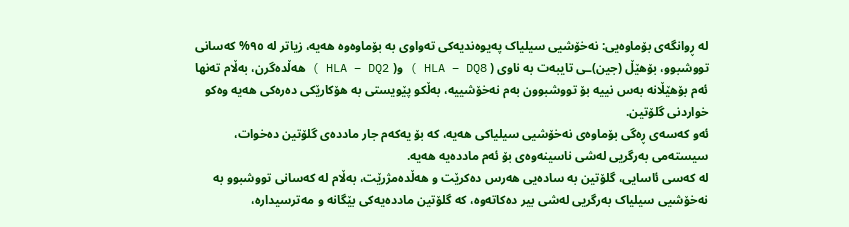لە ڕوانگەى بۆماوەیی: نەخۆشیى سیلیاک پەیوەندیەکى تەواوى بە بۆماوەوە هەیە، زیاتر لە ٩٥% کەسانى تووشبوو، بۆهێڵ (جین)ـى تایبەت بە ناوى ( HLA – DQ8 ) و( HLA – DQ2 ) هەڵدەگرن، بەڵام تەنها ئەم بۆهێڵانە بەس نییە بۆ تووشبوون بەم نەخۆشییە، بەڵکو پێویستى بە هۆکارێکى دەرەکى هەیە وەکو خواردنى گلۆتین.
ئەو کەسەى ڕەگى بۆماوەى نەخۆشیى سیلیاکى هەیە، کە بۆ یەکەم جار ماددەى گلۆتین دەخوات، سیستەمى بەرگریى لەشى ناسینەوەى بۆ ئەم ماددەیە هەیە.
لە کەسى ئاسایى، گلۆتین بە سادەیى هەرس دەکرێت و هەڵدەمژرێت، بەڵام لە کەسانى تووشبوو بە نەخۆشیى سیلیاک بەرگریى لەشى بیر دەکاتەوە، کە گلۆتین ماددەیەکى بێگانە و مەترسیدارە،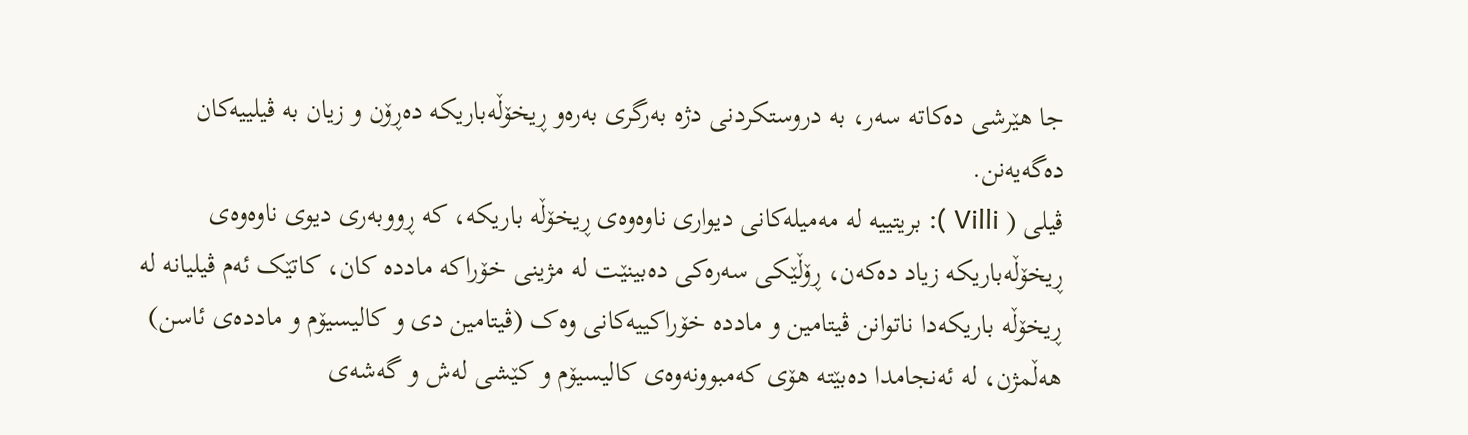جا هێرشى دەکاتە سەر، بە دروستکردنى دژە بەرگرى بەرەو ڕیخۆڵەباریکە دەڕۆن و زیان بە ڤیلییەکان دەگەیەنن.
ڤیلى ( Villi ): بریتییە لە مەمیلەکانى دیوارى ناوەوەى ڕیخۆڵە باریکە، کە ڕووبەرى دیوى ناوەوەى ڕیخۆڵەباریکە زیاد دەکەن، ڕۆڵێکى سەرەکى دەبینێت لە مژینى خۆراکە ماددە کان، کاتێک ئەم ڤیلیانە لە ڕیخۆڵە باریکەدا ناتوانن ڤیتامین و ماددە خۆراکییەکانى وەک (ڤیتامین دى و کالیسیۆم و ماددەى ئاسن) هەڵمژن، لە ئەنجامدا دەبێتە هۆى کەمبوونەوەى کالیسیۆم و کێشى لەش و گەشەى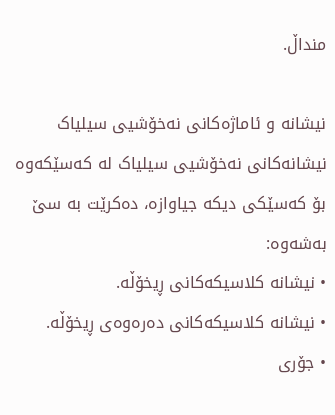منداڵ.

نیشانە و ئاماژەکانى نەخۆشیى سیلیاک
نیشانەکانى نەخۆشیى سیلیاک لە کەسێکەوە بۆ کەسێکى دیکە جیاوازە، دەکرێت بە سێ بەشەوە:
• نیشانە کلاسیکەکانى ڕیخۆڵە.
• نیشانە کلاسیکەکانى دەرەوەى ڕیخۆڵە.
• جۆرى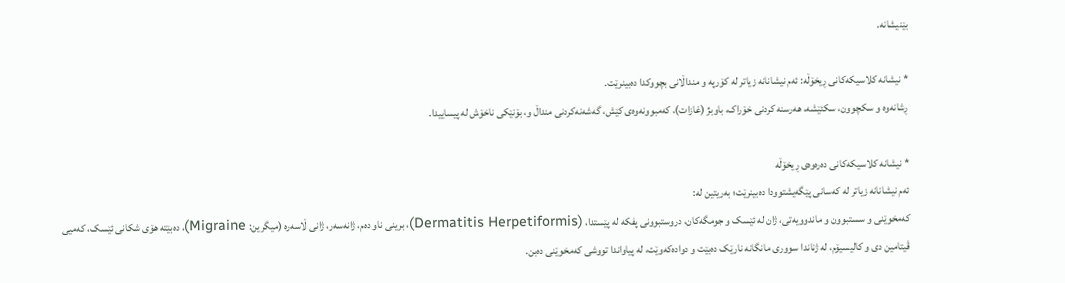بێنیشانە.

* نیشانە کلاسیکەکانى ڕیخۆڵە: ئەم نیشانانە زیاتر لە کۆرپە و منداڵانى بچووکدا دەبینرێت.
ڕشانەوە و سکچوون، سکئێشە، هەرسنە کردنى خۆراک، باوبژ (غازات)، کەمبوونەوەى کێش، گەشەنەکردنى منداڵ و، بۆنێکى ناخۆش لە پیساییدا.

* نیشانە کلاسیکەکانى دەرەوەى ڕیخۆڵە
ئەم نیشانانە زیاتر لە کەسانى پێگەیشتوودا دەبینرێت؛ بەریتین لە:
کەمخوێنى و سستبوون و ماندوویەتى، ژان لە ئێسک و جومگەکان، دروستبوونى پفکە لە پێستدا، (Dermatitis Herpetiformis)، برینى ناو دەم، ژانەسەر، ژانى ڵاسەرە (میگرین: Migraine)، دەبێتە هۆى شکانى ئێسک، کەمیى ڤیتامین دى و کالیسیۆم، لە ژناندا سوورى مانگانە نارێک دەبێت و دوادەکەوێت، لە پیاواندا تووشى کەمخوێنى دەبن.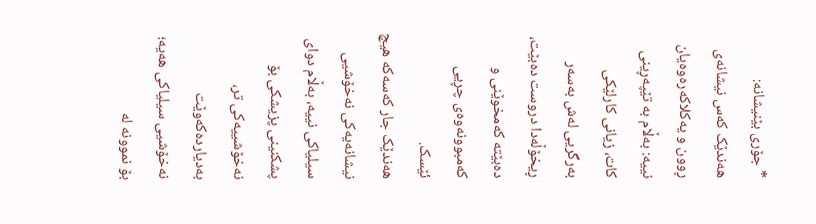* جۆرى بێنیشانە:
هەندێک کەس نیشانەى ڕوون و یەکلاکەرەوەیان نییە: بەڵام بە تێپەڕینى کات، زیانى کارلێکى بەرگریى لەش بەسەر ڕیخۆڵەدا دروست دەبێت، دەبێتە کەمخوێنى و کەمبوونەوەى چڕیى ئێسک.
هەندێک جار کەسەکە هیچ نیشانەیەکى نەخۆشیى سیلیاکی نییە، بەڵام دواى پشکنینى پزیشکى بۆ نەخۆشییەکى تر، بەدیاردەکەوێت نەخۆشیى سیلیاکى هەیە؛ بۆ نموونە لە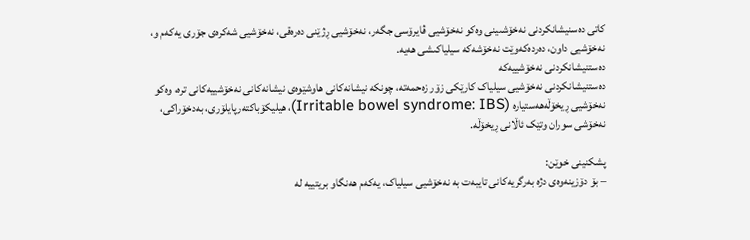کاتى دەسنیشانکردنى نەخۆشىینى وەکو نەخۆشیى ڤایرۆسى جگەر، نەخۆشیى ڕژێنى دەرەقى، نەخۆشیى شەکرەى جۆرى یەکەم و، نەخۆشیى داون، دەردەکەوێت نەخۆشەکە سیلیاکىشى هەیە.
دەستنیشانکردنى نەخۆشییەکە
دەستنیشانکردنى نەخۆشیى سیلیاک کارێکى زۆر زەحمەتە، چونکە نیشانەکانى هاوشێوەى نیشانەکانى نەخۆشییەکانى ترە، وەکو نەخۆشیى ڕیخۆڵەهەستیارە (Irritable bowel syndrome: IBS)، هیلیکۆباکتەرپایلۆرى، بەدخۆراکى، نەخۆشى سوران وتێک ئاڵانى ڕیخۆڵە.

پشکنینى خوێن:
– بۆ دۆزینەوەى دژە بەرگریەکانى تایبەت بە نەخۆشیى سیلیاک، یەکەم هەنگاو بریتییە لە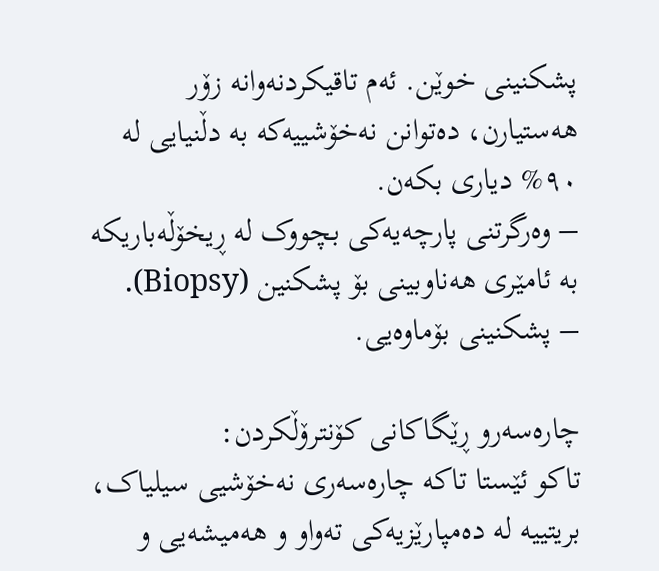پشکنینى خوێن. ئەم تاقیکردنەوانە زۆر هەستیارن، دەتوانن نەخۆشییەکە بە دڵنیایى لە ٩٠% دیارى بکەن.
– وەرگرتنى پارچەیەکى بچووک لە ڕیخۆڵەباریکە بە ئامێرى هەناوبینى بۆ پشکنین (Biopsy).
– پشکنینى بۆماوەیى.

چارەسەرو ڕێگاکانى کۆنترۆڵکردن:
تاکو ئێستا تاکە چارەسەرى نەخۆشیى سیلیاک، بریتییە لە دەمپارێزیەکى تەواو و هەمیشەیى و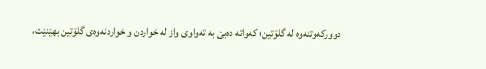دوورکەوتنەوە لە گلۆتین؛ کەواتە دەبێ بە تەواوى واز لە خواردن و خواردنەوەى گلۆتین بهێنێت،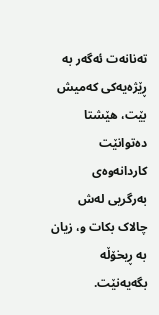تەنانەت ئەگەر بە ڕێژەیەکى کەمیش بێت، هێشتا دەتوانێت کاردانەوەى بەرگریى لەش چالاک بکات و، زیان بە ڕیخۆڵە بگەیەنێت.